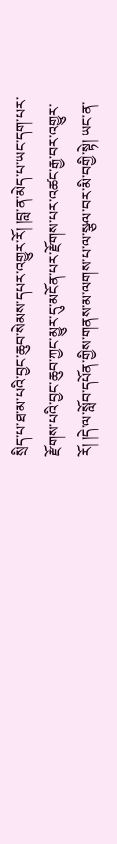སྲིད་པ་ཐ་མ་པའི་བྱང་ཆུབ་སེམས་དཔར་འགྱུར་རོ། །བླ་ན་མེད་པ་ཡང་དག་པར་རྫོགས་པའི་བྱང་ཆུབ་ཀྱང་མྱུར་དུ་མངོན་པར་རྫོགས་པར་འཚང་རྒྱ་བར་འགྱུར་རོ། །དེ་ལ་སློབ་དཔོན་གྱིས་གནས་མ་ལགས་པ་ལ་སྩལ་བར་མི་བགྱི་སྟེ། ཡང་ན་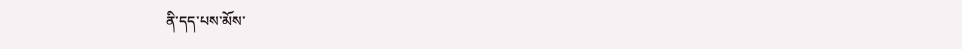ནི་དད་པས་མོས་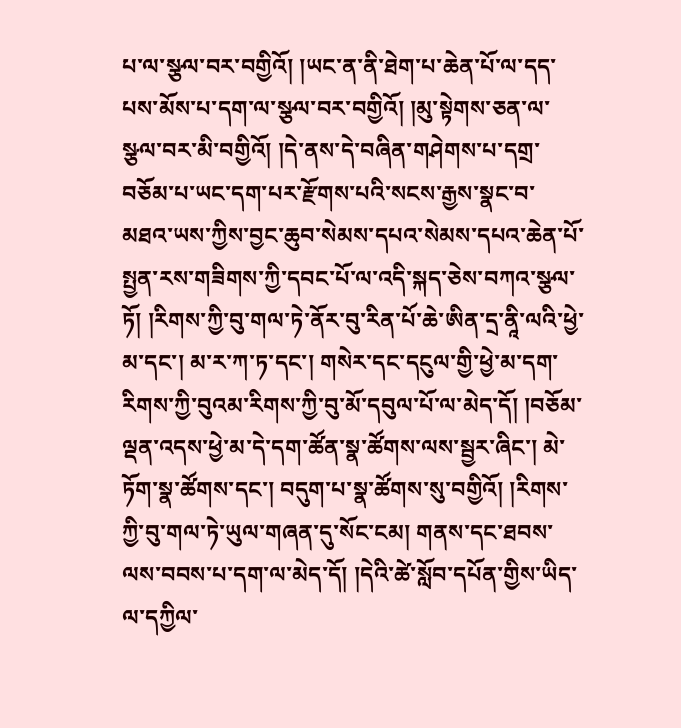པ་ལ་སྩལ་བར་བགྱིའོ། །ཡང་ན་ནི་ཐེག་པ་ཆེན་པོ་ལ་དད་པས་མོས་པ་དག་ལ་སྩལ་བར་བགྱིའོ། །མུ་སྟེགས་ཅན་ལ་སྩལ་བར་མི་བགྱིའོ། །དེ་ནས་དེ་བཞིན་གཤེགས་པ་དགྲ་བཅོམ་པ་ཡང་དག་པར་རྫོགས་པའི་སངས་རྒྱས་སྣང་བ་མཐའ་ཡས་ཀྱིས་བྱང་ཆུབ་སེམས་དཔའ་སེམས་དཔའ་ཆེན་པོ་སྤྱན་རས་གཟིགས་ཀྱི་དབང་པོ་ལ་འདི་སྐད་ཅེས་བཀའ་སྩལ་ཏོ། །རིགས་ཀྱི་བུ་གལ་ཏེ་ནོར་བུ་རིན་པོ་ཆེ་ཨིན་དྲ་ནཱི་ལའི་ཕྱེ་མ་དང་། མ་ར་ཀ་ཏ་དང་། གསེར་དང་དངུལ་གྱི་ཕྱེ་མ་དག་རིགས་ཀྱི་བུའམ་རིགས་ཀྱི་བུ་མོ་དབུལ་པོ་ལ་མེད་དོ། །བཅོམ་ལྡན་འདས་ཕྱེ་མ་དེ་དག་ཚོན་སྣ་ཚོགས་ལས་སྦྱར་ཞིང་། མེ་ཏོག་སྣ་ཚོགས་དང་། བདུག་པ་སྣ་ཚོགས་སུ་བགྱིའོ། །རིགས་ཀྱི་བུ་གལ་ཏེ་ཡུལ་གཞན་དུ་སོང་ངམ། གནས་དང་ཐབས་ལས་བབས་པ་དག་ལ་མེད་དོ། །དེའི་ཚེ་སློབ་དཔོན་གྱིས་ཡིད་ལ་དཀྱིལ་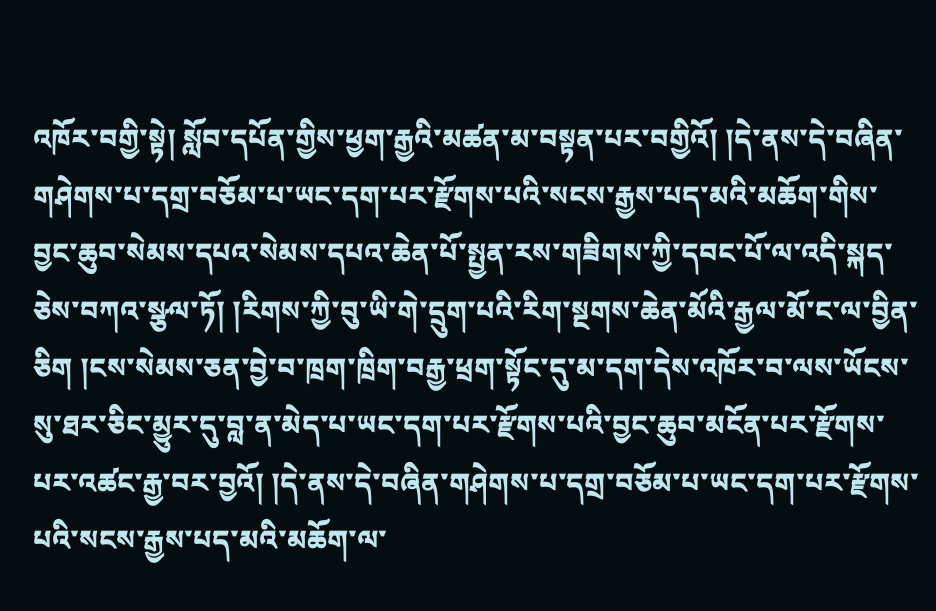འཁོར་བགྱི་སྟེ། སློབ་དཔོན་གྱིས་ཕྱག་རྒྱའི་མཚན་མ་བསྟན་པར་བགྱིའོ། །དེ་ནས་དེ་བཞིན་གཤེགས་པ་དགྲ་བཅོམ་པ་ཡང་དག་པར་རྫོགས་པའི་སངས་རྒྱས་པད་མའི་མཆོག་གིས་བྱང་ཆུབ་སེམས་དཔའ་སེམས་དཔའ་ཆེན་པོ་སྤྱན་རས་གཟིགས་ཀྱི་དབང་པོ་ལ་འདི་སྐད་ཅེས་བཀའ་སྩལ་ཏོ། །རིགས་ཀྱི་བུ་ཡི་གེ་དྲུག་པའི་རིག་སྔགས་ཆེན་མོའི་རྒྱལ་མོ་ང་ལ་བྱིན་ཅིག །ངས་སེམས་ཅན་བྱེ་བ་ཁྲག་ཁྲིག་བརྒྱ་ཕྲག་སྟོང་དུ་མ་དག་དེས་འཁོར་བ་ལས་ཡོངས་སུ་ཐར་ཅིང་མྱུར་དུ་བླ་ན་མེད་པ་ཡང་དག་པར་རྫོགས་པའི་བྱང་ཆུབ་མངོན་པར་རྫོགས་པར་འཚང་རྒྱ་བར་བྱའོ། །དེ་ནས་དེ་བཞིན་གཤེགས་པ་དགྲ་བཅོམ་པ་ཡང་དག་པར་རྫོགས་པའི་སངས་རྒྱས་པད་མའི་མཆོག་ལ་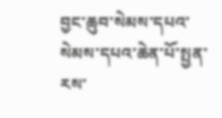བྱང་ཆུབ་སེམས་དཔའ་སེམས་དཔའ་ཆེན་པོ་སྤྱན་རས་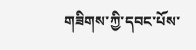གཟིགས་ཀྱི་དབང་པོས་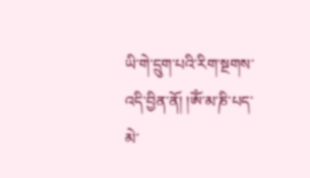ཡི་གེ་དྲུག་པའི་རིག་སྔགས་འདི་བྱིན་ནོ། །ཨོཾ་མ་ཎི་པད་མེ་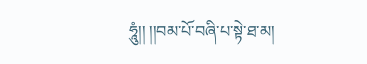ཧཱུཾ།། །།བམ་པོ་བཞི་པ་སྟེ་ཐ་མ།